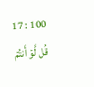17 : 100
قُل لَّوۡ أَنتُمۡ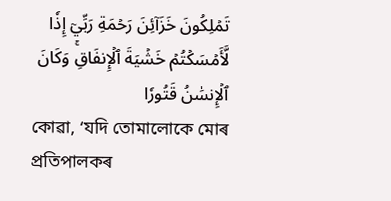تَمۡلِكُونَ خَزَآئِنَ رَحۡمَةِ رَبِّيٓ إِذٗا لَّأَمۡسَكۡتُمۡ خَشۡيَةَ ٱلۡإِنفَاقِۚ وَكَانَ ٱلۡإِنسَٰنُ قَتُورٗا
কোৱা, ‘যদি তোমালোকে মোৰ প্ৰতিপালকৰ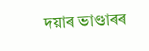দয়াৰ ভাণ্ডাৰৰ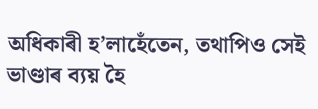অধিকাৰী হ’লাহেঁতেন, তথাপিও সেই ভাণ্ডাৰ ব্যয় হৈ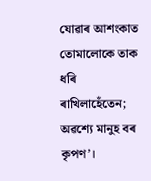যোৱাৰ আশংকাত তোমালোকে তাক ধৰি ৰাখিলাহেঁতেন; অৱশ্যে মানুহ বৰ কৃপণ’।